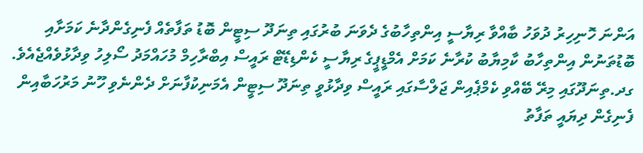އަންނަ ހޮނިހިރު ދުވަހު ބާއްވާ ރިޔާސީ އިންތިހާބުގެ ދެވަނަ ބުރުގައި ތިނަދޫ ސިޓީން ބޮޑު ތަފާތެއް ފެނިގެންދާނެ ކަމަށާއި ބޮޑުތަނުން އިންތިހާބު ކާމިޔާބު ކުރާނެ ކަމަށް އެމްޑީޕީގެ ރިޔާސީ ކެންޑިޑޭޓް ރައީސް އިބްރާހިމް މުހައްމަދު ސޯލިހު ވިދާޅުވެއްޖެއެވެ.
ގދ.ތިނަދޫގައި މިރޭ ބޭއްވި ކެމްޕެއިން ޖަލްސާގައި ރައީސް ވިދާޅުވީ ތިނަދޫ ސިޓީން އެމަނިކުފާނަށް ދެންނެވި ހޫނު މަރުހަބާއިން ފެނިގެން ދިޔައީ ތަފާތު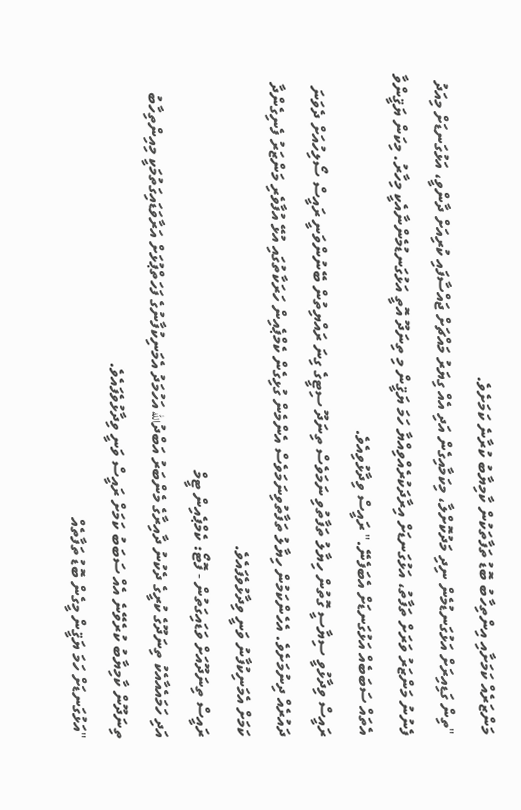މަންޒަރެއް ކަމަށާއި އިންތިހާބު ބޮޑު ތަފާތަކުން ކާމިޔާބު ކުރާނެ ކަމަށެވެ.
"ތިން ގަޑިއިރަށް އަޅުގަނޑުމެން ނިދި މަދުކޮށްލާ، މިކަމާއިގެން އަދި އެއް ގިޔަރު މައްޗަށް ޖައްސާފައި ކުރިއަށް ދާންވީ، އަޅުގަނޑަށް މިއަދު ފެނުނު މަންޒަރު ވަރަށް ތަފާތު، އަޅުގަނޑަށް އިރާދަކުރެއްވިއްޔާ ހަމަ ޔަޤީން މި ތިނަދޫ އޮތީ އަޅުގަނޑުމެންނާއެކީ މިހާރު. މިކަން ޔަޤީންވާ އެތައް ސަބަބެއް އަޅުގަނޑަށް އެބަފެނޭ." ރައީސް ވިދާޅުވިއެވެ.
ރައީސް ވިދާޅުވީ ސިޔާސީ ގޮތުން ހިޔާލު ތަފާތުވި ނަމަވެސް ތިނަދޫ ސިޓީގެ ގިނަ ރައްޔިތުން ބޭނުންވަނީ ރައީސް ސޯލިހުއަށް ދެވަނަ ދައުރެއް ދިނުމަށެވެ. އެހެންކަމުން ހިޔާލު ތަފާތުވިނަމަވެސް އެންމެން ގުޅިގެން ކެމްޕެއިން ހަރަކާތުގައި އުޅޭ އުފާވެރި މަންޒަރު ފެނިގެންދާ ކަމަށް އެމަނިކުފާނު ވަނީ ވިދާޅުވެފައެވެ.
ރައީސް ތިނަދޫއަށް ވަޑައިގަތުން - ފޮޓޯ: ކެމްޕެއިން ޓީމް
އަދި ހަމައެއާއެކު ތިނަދޫގެ ކުރީގެ ދެކުނު ދާއިރާގެ މެންބަރު އަބްދުالله އަހުމަދު އެމަނިކުފާނުގެ ފަހަތްޕުޅަށް އަރާވަޑައިގަތުމަކީ މިއިންތިހާބު ތިނަދޫން ކާމިޔާބު ކުރެވޭނެ އެއް ސަބަބު ކަމަށް ރައީސް ވަނީ ވިދާޅުވެފައެވެ.
"އަޅުގަނޑަށް ހަމަ ޔަޤީން މީގެން ބޮޑު ތަފާތެއް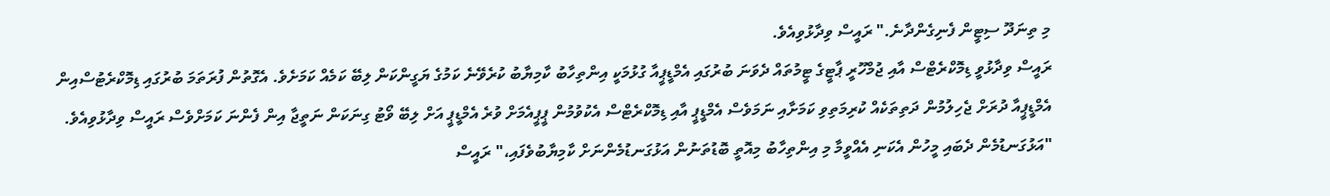މި ތިނަދޫ ސިޓީން ފެނިގެންދާނެ." ރައީސް ވިދާޅުވިއެވެ.
ރައީސް ވިދާޅުވީ ޑިމޮކްރެޓްސް އާއި ޖުމްހޫރީ ޕާޓީގެ ޓީމުތައް ދެވަނަ ބުރުގައި އެމްޑީޕީއާ ގުޅުމަކީ އިންތިހާބު ކާމިޔާބު ކުރެވޭނެ ކަމުގެ ޔަގީންކަން ލިބޭ ކަމެއް ކަމަށެވެ. އެގޮތުން ފުރަތަމަ ބުރުގައި ޑިމޮކްރެޓުސްއިން އެމްޑީޕީއާ ދުރަށް ޖެހިލުމުން ދަތިތަކެއް ކުރިމަތިވި ކަމަށާއި ނަމަވެސް އެމްޑީޕީ އާއި ޑިމޮކްރެޓްސް އެކުވުމުން ޕީޕީއެމަށް ވުރެ އެމްޑީޕީ އަށް ލިބޭ ވޯޓު ގިނަކަން ނަތީޖާ އިން ފެންނަ ކަމަށްވެސް ރައީސް ވިދާޅުވިއެވެ.
"އަޅުގަނޑުމެން ދެބައި މީހުން އެކަނި އެއްވީމާ މި އިންތިހާބު މިއޮތީ ބޮޑުތަނުން އަޅުގަނޑުމެންނަށް ކާމިޔާބުވެފައި،" ރައީސް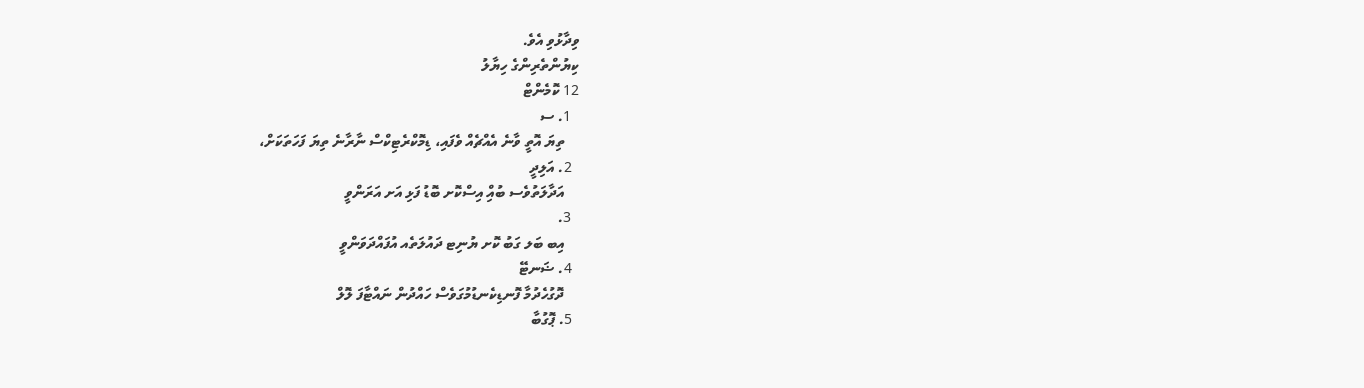ވިދާޅުވި އެވެ.
ކިޔުންތެރިންގެ ހިޔާލު
12 ކޮމެންޓް
  1. ސ
    ތިޔަ އޮތީ ވާނެ އެއްޗެއް ވެފައި، ޑިމޮކްރެޓިކްސް ނާރާނެ ތިޔަ ފަހަތަކަށް،
  2. އަލިދީ
    އަދާލަތުވެސ ބުއްި އިސްކޮށ ބޮޑު ފަޅި އަށ އަރަންވީ
  3.
    އިބ ބަލ ގަބު ކޮށ ޔުނިޓ ދައުލަތެއ އުފައްދަވަންވީ
  4. ޟަނޓޭ
    ދޮގުހެދުމާ ފޮނޑިކެނޑުމުގަވެސް ހައްދުން ނައްޓާފަ ލޮލް
  5. ޕޮގުބާ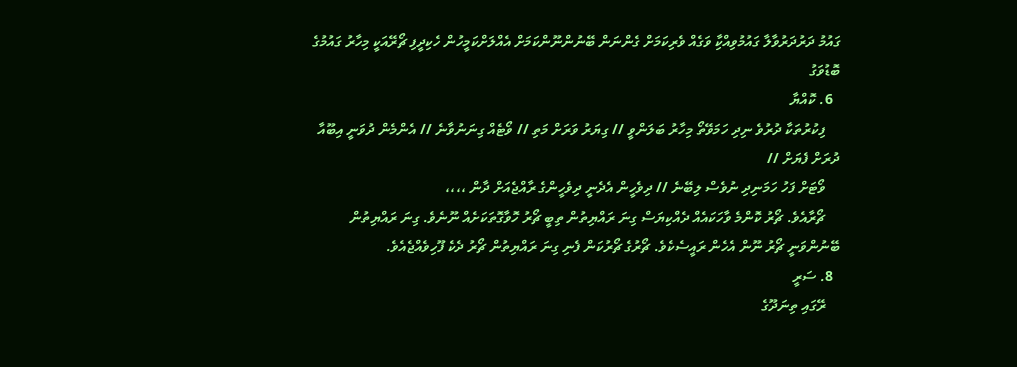ގައުމު ދަރުދަރުވާލާ ގައުމުވިއްކާި ވަގެއް ވެރިކަމަށް ގެންނަން ބޭނުންނޫންކަމަށް އެއްލަށްކަމީހުން ހެކިދީފި ޗޯރޭއަކީ މިހާރު ގައުމުގެ ބޮޑުވަގު
  6. ކޮއްޔާ
    ފިކުރުތަކާ ދުރުވެ ނިދި ހަމަވޭތޯ މިހާރު ބަލަންވީ // ގިޔަރު ވަރަށް މަތި // ވޯޓެއް ގިނަނުވާނެ // އެންމެން ދުވަނީ އިބޫއާ ދުރަށް ފެޔަށް //
    ވޯޓަށް ފަހު ހަމަނިދި ނުވެސް ލިބޭނެ // ދިވެހީން އެދެނީ ދިވެހީންގެ ރާއްޖެއަށް ދާން ،،،،
    ޗޯރާއެވެ. ޗޯރު ކޮންމެ ވާހަކައެއް ދެއްކިޔަސް ގިނަ ރައްޔިތުން ތިބީ ޗޯރު ހޮވާގޮތަކަށެއް ނޫނެވެ. ގިނަ ރައްޔިތުން ބޭނުންވަނީ ޗޯރު ނޫން އެހެން ރައީސެކެވެ. ޗޯރުގެ ޗޯރުކަން ފެނި ގިނަ ރައްޔިތުން ޗޯރު ދެކެ ފޫހިވެއްޖެއެވެ.
  8. ސަރީ
    ރޭގައި ތިނަދޫގެ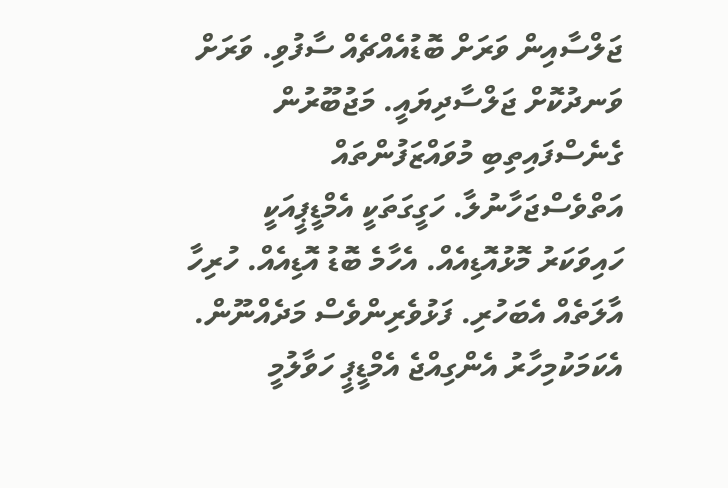ޖަލްސާއިން ވަރަށް ބޮޑުއެއްޗެއް ސާފުވި. ވަރަށް ވަނދުކޮށް ޖަލްސާދިޔައީ. މަޖުބޫރުން ގެނެސްފައިތިބި މުވައްޒަފުންތައް އަތްވެސްޖަހާނުލާ. ހަގީގަތަކީ އެމްޑީޕީއަކީ ހައިވަކަރު މޮޅުއޮޑިއެއް. އެހާމެ ބޮޑު އޮޑިއެއް. ހުރިހާ އާލަތެއް އެބަހުރި. ފަޅުވެރިންވެސް މަދެއްނޫން. އެކަމަކުމިހާރު އެންގިއްޖެ އެމްޑީޕީ ހަވާލުމީ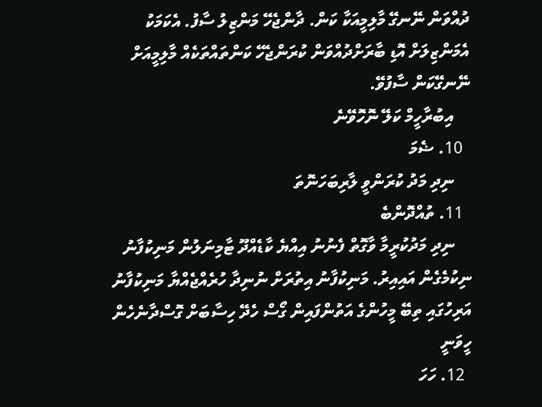ދުއްވަން ނޭނގޭ މާލިމީއަކާ ކަން. ދާންޖެހޭ މަންޒިލު ސާފު. އެކަމަކު އެމަންޒިލަށް އޮޑި ބާރަށްދުއްވަން ކުރަންޖެހޭ ކަންތައްތަކެއް މާލިމީއަށް ނޭނގޭކަން ސާފުވޭ.
    އިބުރާހީމް ކަލޭ ނޮހޮވޭނެ
  10. ޟެމަ
    ނިދި މަދު ކުރަންވީ ލާރިބަހަނޮތަ
  11. ތުއްދޮންބެ
    ނިދި މަދުކުރީމާ ވާގޮތް ފެނުނު އިއްޔެ ކާޑެއްދޫ ޓާމިނަލުން މަނިކުފާނު ނިކުމެގެން އައިއިރު. މަނިކުފާނު އިތުރަށް ނުނިދާ ހުރެއްޖެއްޔާ މަނިކުފާނު އަރިހުގައި ތިބޭ މީހުންގެ އަތުންފައިން ގޯސް ހެދޭ ހިސާބަށް ގޮސްދާނެހެން ހީވަނީ
  12. ހަހަ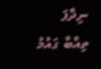ނިދާފަ ތިއްބާ ގައުމު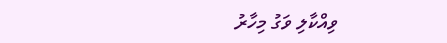ވިއްކާލި ވަގު މިހާރު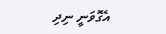އެގޮވަނީ ނިދި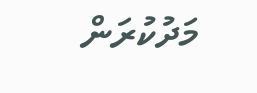މަދުކުރަން